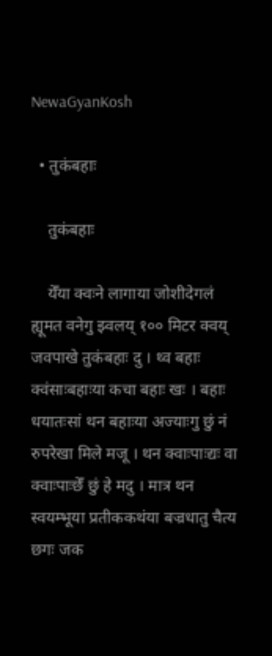NewaGyanKosh

  • तुकंबहाः

    तुकंबहाः

    येँया क्वःने लागाया जोशीदेगलं ह्यूमत वनेगु झ्वलय्‌ १०० मिटर क्वय्‌ जवपाखे तुकंबहाः दु । थ्व बहाः क्वंसाःबहाःया कचा बहाः खः । बहाः धयातःसां थन बहाःया अज्याःगु छुं नं रुपरेखा मिले मजू । थन क्वाःपाःद्यः वा क्वाःपाःछेँ छुं हे मदु । मात्र थन स्वयम्भूया प्रतीककथंया बज्रधातु चैत्य छगः जक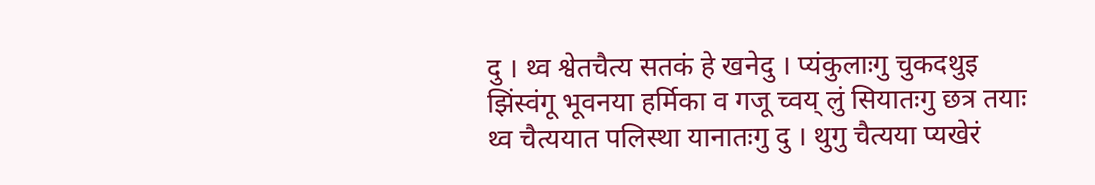दु । थ्व श्वेतचैत्य सतकं हे खनेदु । प्यंकुलाःगु चुकदथुइ झिंस्वंगू भूवनया हर्मिका व गजू च्वय्‌ लुं सियातःगु छत्र तयाः थ्व चैत्ययात पलिस्था यानातःगु दु । थुगु चैत्यया प्यखेरं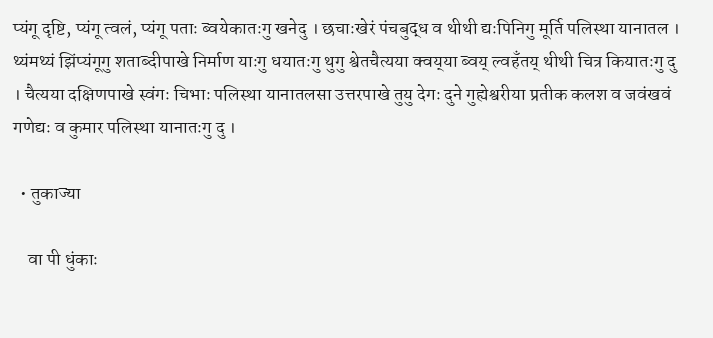प्यंगू दृष्टि, प्यंगू त्वलं, प्यंगू पताः ब्वयेकातःगु खनेदु । छचाःखेरं पंचबुद्ध व थीथी द्यःपिनिगु मूर्ति पलिस्था यानातल । थ्यंमथ्यं झिंप्यंगूगु शताब्दीपाखे निर्माण याःगु धयातःगु थुगु श्वेतचैत्यया क्वय्‌या ब्वय्‌ ल्वहँतय्‌ थीथी चित्र कियातःगु दु । चैत्यया दक्षिणपाखे स्वंगः चिभाः पलिस्था यानातलसा उत्तरपाखे तुयु देगः दुने गुह्येश्वरीया प्रतीक कलश व जवंखवं गणेद्यः व कुमार पलिस्था यानातःगु दु ।

  • तुकाज्या

    वा पी धुंकाः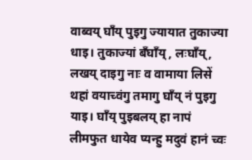वाब्वय् घाँय् पुइगु ज्यायात तुकाज्या धाइ। तुकाज्यां बँघाँय् , लःघाँय्, लखय् दाइगु नाः व वामाया लिसें थहां वयाच्वंगु तमागु घाँय् नं पुइगु याइ। घाँय् पुइबलय् हा नापं लीमफुत धायेव प्यन्हु मदुवं हानं च्वः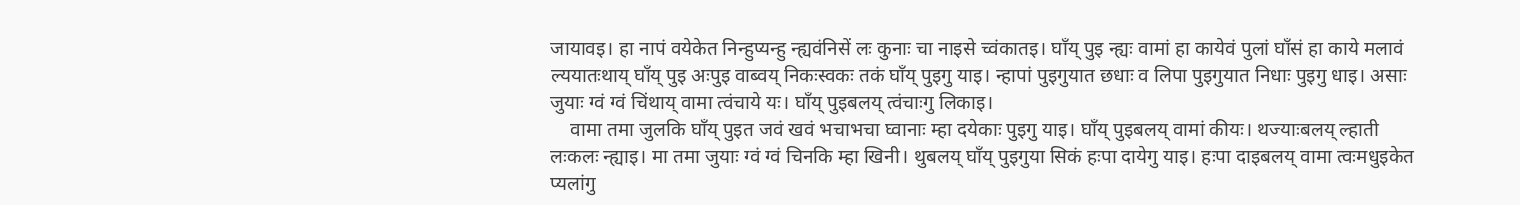जायावइ। हा नापं वयेकेत निन्हुप्यन्हु न्ह्यवंनिसें लः कुनाः चा नाइसे च्वंकातइ। घाँय् पुइ न्ह्यः वामां हा कायेवं पुलां घाँसं हा काये मलावं ल्ययातःथाय् घाँय् पुइ अःपुइ वाब्वय् निकःस्वकः तकं घाँय् पुइगु याइ। न्हापां पुइगुयात छधाः व लिपा पुइगुयात निधाः पुइगु धाइ। असाः जुयाः ग्वं ग्वं चिंथाय् वामा त्वंचाये यः। घाँय् पुइबलय् त्वंचाःगु लिकाइ।
    वामा तमा जुलकि घाँय् पुइत जवं खवं भचाभचा घ्वानाः म्हा दयेकाः पुइगु याइ। घाँय् पुइबलय् वामां कीयः। थज्याःबलय् ल्हाती लःकलः न्ह्याइ। मा तमा जुयाः ग्वं ग्वं चिनकि म्हा खिनी। थुबलय् घाँय् पुइगुया सिकं हःपा दायेगु याइ। हःपा दाइबलय् वामा त्वःमधुइकेत प्यलांगु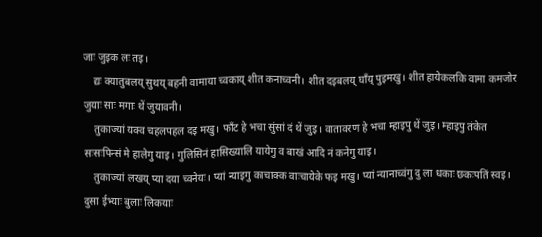जाः जुइक लः तइ।
    द्यः क्यातुबलय् सुथय् बहनी वामाया च्वकाय् शीत कनाच्वनी। शीत दइबलय् घाँय् पुइमखु। शीत हायेकलकि वामा कमजोर जुयाः साः मगाः थें जुयावनी।
    तुकाज्यां यक्व चहलपहल दइ मखु। फाँट हे भचा सुंसां दं थें जुइ। वातावरण हे भचा म्हाइपु थें जुइ। म्हाइपु तंकेत सःसःपिन्सं मे हालेगु याइ। गुलिसिनं हासिख्यालि यायेगु व बाखं आदि नं कनेगु याइ।
    तुकाज्यां लखय् प्या दया च्वनेयः। प्यां न्याइगु काचाक्क वाःचायेके फइ मखु। प्यां न्यानाच्वंगु दु ला धकाः छकःपतिं स्वइ। दुसा ईभ्याः बुलाः लिकयाः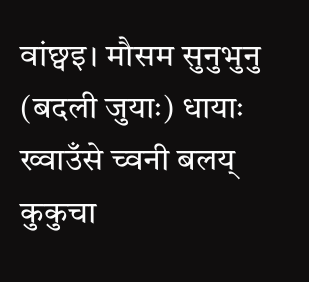वांछ्वइ। मौसम सुनुभुनु (बदली जुयाः) धायाः ख्वाउँसे च्वनी बलय् कुकुचा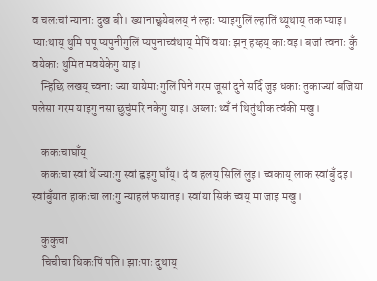व चलःचां न्यानाः दुख बी। ख्यानाछ्वयेबलय् नं ल्हाः प्याइगुलिं ल्हातिं थ्यूथाय् तक प्याइ। प्याःथाय् थुमि पपू प्यपुनीगुलिं प्यपुनाच्वंथाय् मेपिं वयाः झन् हय्हय् काःवइ। बजां त्वनाः कुँ वयेकाः थुमित मवयेकेगु याइ।
    न्हिछि लखय् च्वनाः ज्या यायेमाःगुलिं पिने गरम जूसां दुने सर्दि जुइ धकाः तुकाज्यां बजिया पलेसा गरम याइगु नसा छुचुंमरि नकेगु याइ। अय्लाः थ्वँ नं थितुंथीक त्वंकी मखु।

    ककःचाघाँय्
    ककःचा स्वां थें ज्याःगु स्वां ह्वइगु घाँय्। दं व हलय् सिलिं लुइ। च्वकाय् लाक स्वांबुँ दइ। स्वांबुँयात हाकःचा लाःगु न्याहलं फयातइ। स्वांया सिकं च्वय् मा जाइ मखु।

    कुकुचा
    चिचीचा धिकःपिं पति। झाःपाः दुथाय्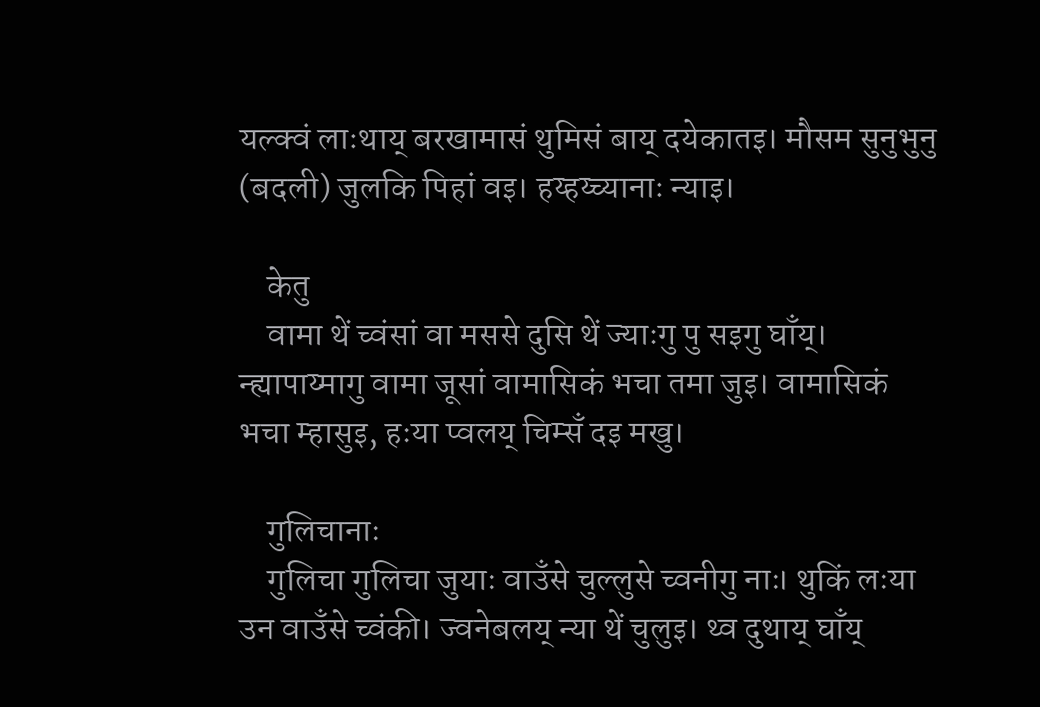यल्क्वं लाःथाय् बरखामासं थुमिसं बाय् दयेकातइ। मौसम सुनुभुनु (बदली) जुलकि पिहां वइ। हय्हय्च्यानाः न्याइ।

    केतु
    वामा थें च्वंसां वा मससे दुसि थें ज्याःगु पु सइगु घाँय्। न्ह्यापाय्मागु वामा जूसां वामासिकं भचा तमा जुइ। वामासिकं भचा म्हासुइ, हःया प्वलय् चिम्सँ दइ मखु।

    गुलिचानाः
    गुलिचा गुलिचा जुयाः वाउँसे चुल्लुसे च्वनीगु नाः। थुकिं लःया उन वाउँसे च्वंकी। ज्वनेबलय् न्या थें चुलुइ। थ्व दुथाय् घाँय्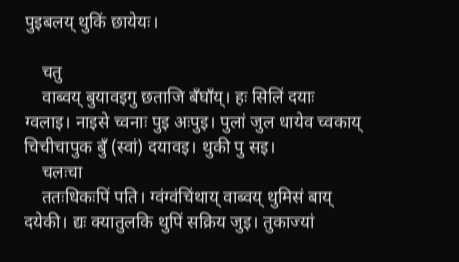पुइबलय् थुकिं छायेयः।

    चतु
    वाब्वय् बुयावइगु छताजि बँघाँय्। हः सिलिं दयाः ग्वलाइ। नाइसे च्वनाः पुइ अःपुइ। पुलां जुल धायेव च्वकाय् चिचीचापुक बुँ (स्वां) दयावइ। थुकी पु सइ।
    चलःचा
    ततःधिकःपिं पति। ग्वंग्वंचिंथाय् वाब्वय् थुमिसं बाय् दयेकी। द्यः क्यातुलकि थुपिं सक्रिय जुइ। तुकाज्यां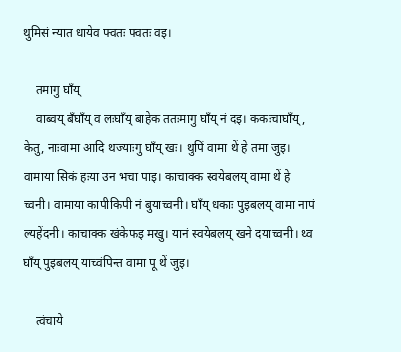थुमिसं न्यात धायेव फ्वतः फ्वतः वइ।

    तमागु घाँय्
    वाब्वय् बँघाँय् व लःघाँय् बाहेक ततःमागु घाँय् नं दइ। ककःचाघाँय्, केतु, नाःवामा आदि थज्याःगु घाँय् खः। थुपिं वामा थें हे तमा जुइ। वामाया सिकं हःया उन भचा पाइ। काचाक्क स्वयेबलय् वामा थें हे च्वनी। वामाया कापीकिपी नं बुयाच्वनी। घाँय् धकाः पुइबलय् वामा नापं ल्यहेंदनी। काचाक्क खंकेफइ मखु। यानं स्वयेबलय् खने दयाच्वनी। थ्व घाँय् पुइबलय् याच्वंपिन्त वामा पू थें जुइ।

    त्वंचाये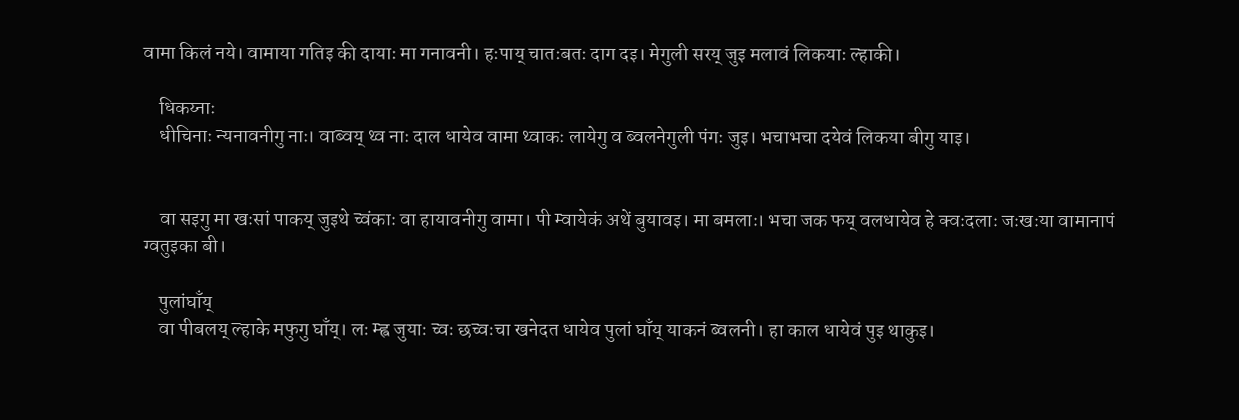वामा किलं नये। वामाया गतिइ की दायाः मा गनावनी। हःपाय् चातःबतः दाग दइ। मेगुली सरय् जुइ मलावं लिकयाः ल्हाकी।

    धिकय्नाः
    धीचिनाः न्यनावनीगु नाः। वाब्वय् थ्व नाः दाल धायेव वामा थ्वाकः लायेगु व ब्वलनेगुली पंगः जुइ। भचाभचा दयेवं लिकया बीगु याइ।


    वा सइगु मा खःसां पाकय् जुइथे च्वंकाः वा हायावनीगु वामा। पी म्वायेकं अथें बुयावइ। मा बमलाः। भचा जक फय् वलधायेव हे क्वःदलाः जःखःया वामानापं ग्वतुइका बी।

    पुलांघाँय्
    वा पीबलय् ल्हाके मफुगु घाँय्। लः म्ह्व जुयाः च्वः छच्वःचा खनेदत धायेव पुलां घाँय् याकनं ब्वलनी। हा काल धायेवं पुइ थाकुइ।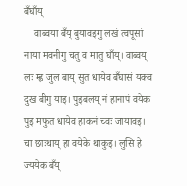बँघाँय्
    वाब्वया बँय् बुयावइगु लखं त्वपूसां नाया मवनीगु चतु व मातु घाँय्। वाब्वय् लः म्ह्व जुल बाय् सुत धायेव बँघासं यक्व दुख बीगु याइ। पुइबलय् नं हानापं वयेक पुइ मफुत धायेव हाकनं च्वः जायावइ। चा छाःथाय् हा वयेके थाकुइ। लुसि हे ज्ययेक बँय्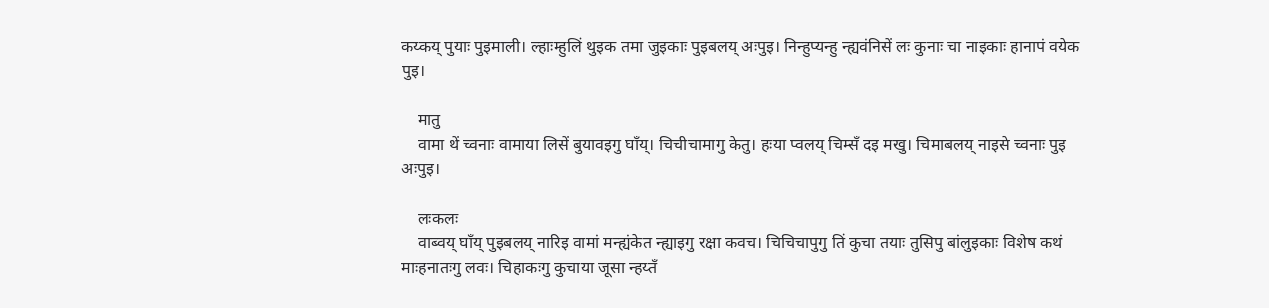कय्कय् पुयाः पुइमाली। ल्हाःम्हुलिं थुइक तमा जुइकाः पुइबलय् अःपुइ। निन्हुप्यन्हु न्ह्यवंनिसें लः कुनाः चा नाइकाः हानापं वयेक पुइ।

    मातु
    वामा थें च्वनाः वामाया लिसें बुयावइगु घाँय्। चिचीचामागु केतु। हःया प्वलय् चिम्सँ दइ मखु। चिमाबलय् नाइसे च्वनाः पुइ अःपुइ।

    लःकलः
    वाब्वय् घाँय् पुइबलय् नारिइ वामां मन्ह्यंकेत न्ह्याइगु रक्षा कवच। चिचिचापुगु तिं कुचा तयाः तुसिपु बांलुइकाः विशेष कथं माःहनातःगु लवः। चिहाकःगु कुचाया जूसा न्हय्तँ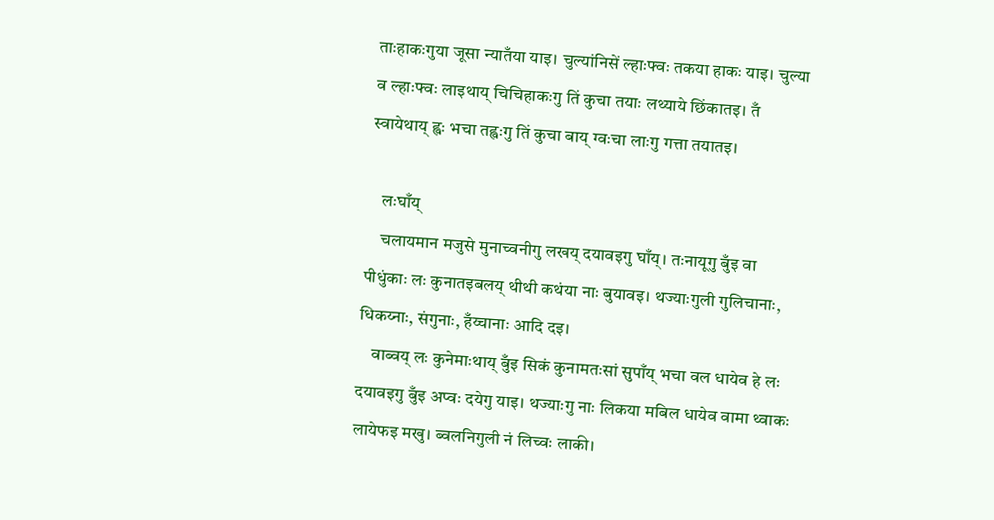ताःहाकःगुया जूसा न्यातँया याइ। चुल्यांनिसें ल्हाःफ्वः तकया हाकः याइ। चुल्या व ल्हाःफ्वः लाइथाय् चिचिहाकःगु तिं कुचा तयाः लथ्याये छिंकातइ। तँ स्वायेथाय् ह्वः भचा तह्वःगु तिं कुचा बाय् ग्वःचा लाःगु गत्ता तयातइ।

    लःघाँय्
    चलायमान मजुसे मुनाच्वनीगु लखय् दयावइगु घाँय्। तःनायूगु बुँइ वा पीधुंकाः लः कुनातइबलय् थीथी कथंया नाः बुयावइ। थज्याःगुली गुलिचानाः, धिकय्नाः, संगुनाः, हँय्चानाः आदि दइ।
    वाब्वय् लः कुनेमाःथाय् बुँइ सिकं कुनामतःसां सुपाँय् भचा वल धायेव हे लः दयावइगु बुँइ अप्वः दयेगु याइ। थज्याःगु नाः लिकया मबिल धायेव वामा थ्वाकः लायेफइ मखु। ब्वलनिगुली नं लिच्वः लाकी।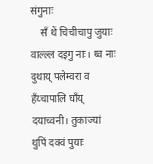संगुनाः
    सँ थें चिचीचापु जुयाः वाल्ल्ल दइगु नाः। थ्व नाः दुथाय् पलेम्वरा व हँय्चापालि घाँय् दयाच्वनी। तुकाज्यां थुपिं दक्वं पुयाः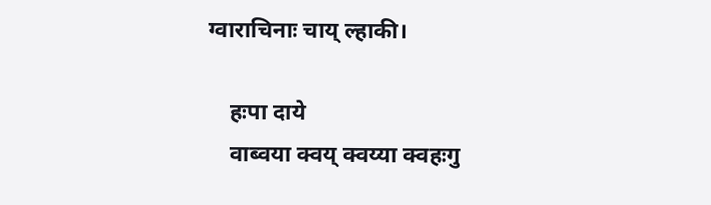ग्वाराचिनाः चाय् ल्हाकी।

    हःपा दाये
    वाब्वया क्वय् क्वय्या क्वहःगु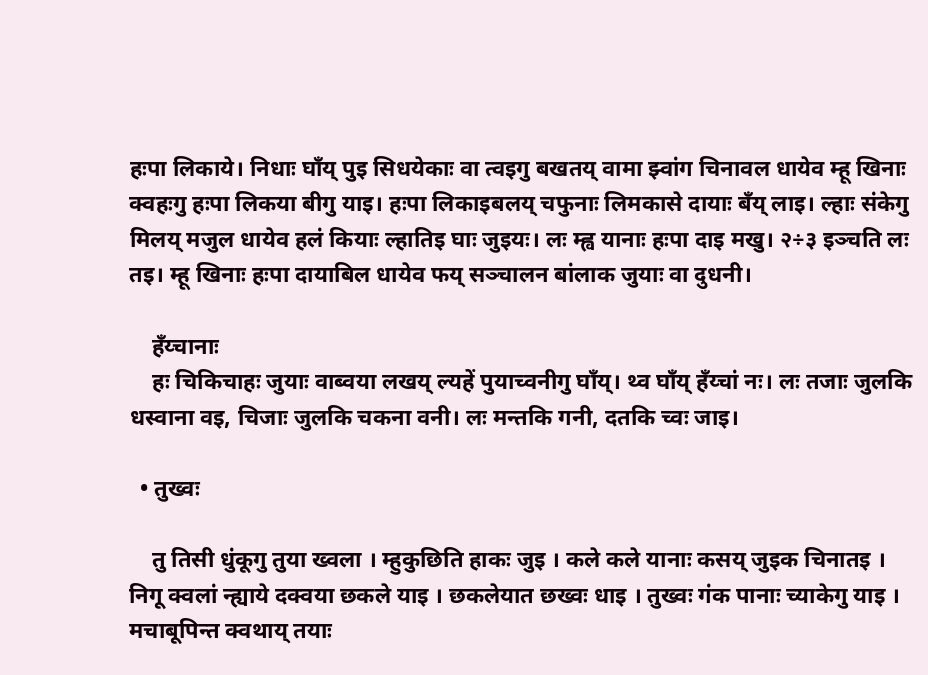हःपा लिकाये। निधाः घाँय् पुइ सिधयेकाः वा त्वइगु बखतय् वामा झ्वांग चिनावल धायेव म्हू खिनाः क्वहःगु हःपा लिकया बीगु याइ। हःपा लिकाइबलय् चफुनाः लिमकासे दायाः बँय् लाइ। ल्हाः संकेगु मिलय् मजुल धायेव हलं कियाः ल्हातिइ घाः जुइयः। लः म्ह्व यानाः हःपा दाइ मखु। २÷३ इञ्चति लः तइ। म्हू खिनाः हःपा दायाबिल धायेव फय् सञ्चालन बांलाक जुयाः वा दुधनी।

    हँय्चानाः
    हः चिकिचाहः जुयाः वाब्वया लखय् ल्यहें पुयाच्वनीगु घाँय्। थ्व घाँय् हँय्चां नः। लः तजाः जुलकि धस्वाना वइ, चिजाः जुलकि चकना वनी। लः मन्तकि गनी, दतकि च्वः जाइ।

  • तुख्वः

    तु तिसी धुंकूगु तुया ख्वला । म्हुकुछिति हाकः जुइ । कले कले यानाः कसय् जुइक चिनातइ । निगू क्वलां न्ह्याये दक्वया छकले याइ । छकलेयात छख्वः धाइ । तुख्वः गंक पानाः च्याकेगु याइ । मचाबूपिन्त क्वथाय् तयाः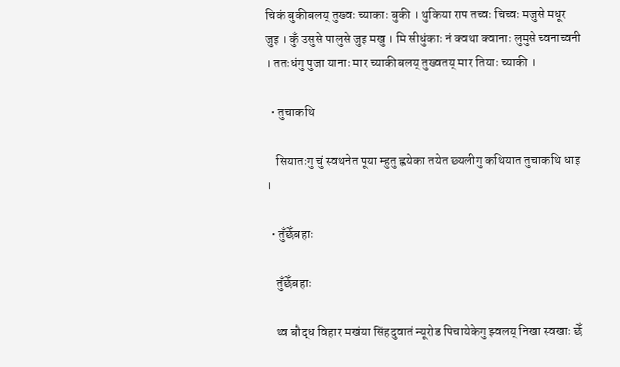चिकं बुकीबलय् तुख्वः च्याकाः बुकी । थुकिया राप तच्वः चिच्वः मजुसे मधूर जुइ । कुँ उसुसे पालुसे जुइ मखु । मि सीधुंकाः नं क्वथा क्वानाः लुमुसे च्वनाच्वनी । ततःधंगु पुजा यानाः मार च्याकीबलय् तुख्वतय् मार तियाः च्याकी ।

  • तुचाकथि

    सियातःगु चुं स्वथनेत पूया म्हुतु ह्वयेका तयेत छ्यलीगु कथियात तुचाकथि धाइ ।

  • तुँछेँबहाः

    तुँछेँबहाः

    थ्व बौद्ध विहार मखंया सिंहदुवातं न्यूरोड पिचायेकेगु झ्वलय्‌ निखा स्वखाः छेँ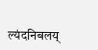ल्यंदनिबलय्‌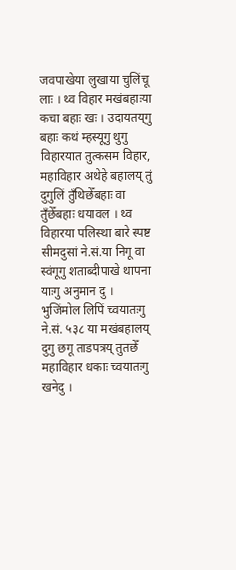जवपाखेया लुखाया चुलिंचू लाः । थ्व विहार मखंबहाःया कचा बहाः खः । उदायतय्‌गु बहाः कथं म्हस्यूगु थुगु विहारयात तुत्कसम विहार, महाविहार अथेहे बहालय्‌ तुं दुगुलिं तुँथिछेँबहाः वा तुँछेँबहाः धयावल । थ्व विहारया पलिस्था बारे स्पष्ट सीमदुसां ने.सं.या निगू वा स्वंगूगु शताब्दीपाखे थापना याःगु अनुमान दु । भुजिंमोल लिपिं च्वयातःगु ने.सं. ५३८ या मखंबहालय्‌ दुगु छगू ताडपत्रय्‌ तुतछेँ महाविहार धकाः च्वयातःगु खनेदु ।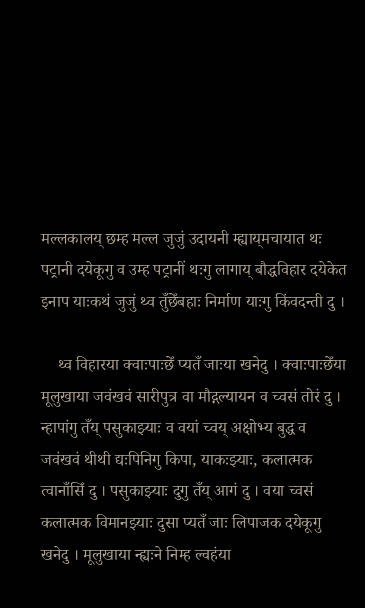मल्लकालय्‌ छम्ह मल्ल जुजुं उदायनी म्ह्याय्‌मचायात थः पट्रानी दयेकूगु व उम्ह पट्रानीं थःगु लागाय्‌ बौद्धविहार दयेकेत इनाप याःकथं जुजुं थ्व तुँछेँबहाः निर्माण याःगु किंवदन्ती दु ।

    थ्व विहारया क्वाःपाःछेँ प्यतँ जाःया खनेदु । क्वाःपाःछेँया मूलुखाया जवंखवं सारीपुत्र वा मौद्गल्यायन व च्वसं तोरं दु । न्हापांगु तँय्‌ पसुकाझ्याः व वयां च्वय्‌ अक्षोभ्य बुद्ध व जवंखवं थीथी द्यःपिनिगु किपा, याकःझ्याः, कलात्मक त्वानाँसिँ दु । पसुकाझ्याः दुगु तँय्‌ आगं दु । वया च्वसं कलात्मक विमानझ्याः दुसा प्यतँ जाः लिपाजक दयेकूगु खनेदु । मूलुखाया न्ह्यःने निम्ह ल्वहंया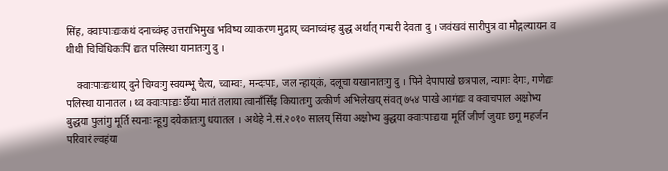सिंह, क्वाःपाःद्यःकथं दनाच्वंम्ह उत्तराभिमुख भविष्य व्याकरण मुद्राय्‌ च्वनाच्वंम्ह बुद्ध अर्थात् गन्धरी देवता दु । जवंखवं सारीपुत्र वा मौद्गल्यायन व थीथी चिचिधिकःपिं द्यःत पलिस्था यानातःगु दु ।

    क्वाःपाःद्यःथाय्‌ दुने चिग्वःगु स्वयम्भू चैत्य, च्वाम्वः, मन्दःपाः, जल न्हाय्‌कं, दलूचा यखानातःगु दु । पिने देपापाखे छत्रपाल, न्यागः देगः, गणेद्यः पलिस्था यानातल । थ्व क्वाःपाःद्यः छेँया मातं तलाया त्वानाँसिँइ कियातःगु उत्कीर्ण अभिलेखय्‌ संवत् ७५४ पाखे आगंद्यः व क्वाचपाल अक्षोभ्य बुद्धया पुलांगु मूर्ति स्यनाः न्हूगु दयेकातःगु धयातल । अथेहे ने.सं.२०१० सालय्‌ सिंया अक्षोभ्य बुद्धया क्वाःपाःद्यया मूर्ति जीर्ण जुयाः छगू महर्जन परिवारं ल्वहंया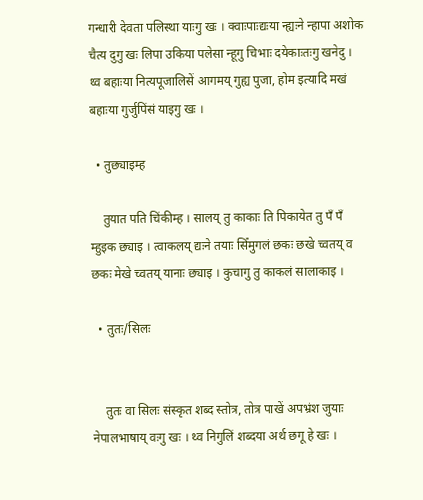गन्धारी देवता पलिस्था याःगु खः । क्वाःपाःद्यःया न्ह्यःने न्हापा अशोक चैत्य दुगु खः लिपा उकिया पलेसा न्हूगु चिभाः दयेकाःतःगु खनेदु । थ्व बहाःया नित्यपूजालिसें आगमय्‌ गुह्य पुजा, होम इत्यादि मखं बहाःया गुर्जुपिंसं याइगु खः ।

  • तुछ्याइम्ह

    तुयात पति चिंकीम्ह । सालय् तु काकाः ति पिकायेत तु पँ पँ म्हुइक छ्याइ । त्वाकलय् द्यःने तयाः सिँमुगलं छकः छखे च्वतय् व छकः मेखे च्वतय् यानाः छ्याइ । कुचागु तु काकलं सालाकाइ ।

  • तुतः/सिलः


    तुतः वा सिलः संस्कृत शब्द स्तोत्र, तोत्र पाखें अपभ्रंश जुयाः नेपालभाषाय्‌ वःगु खः । थ्व निगुलिं शब्दया अर्थ छगू हे खः ।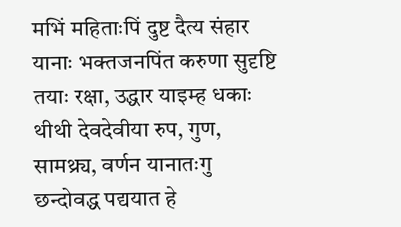मभिं महिताःपिं दुष्ट दैत्य संहार यानाः भक्तजनपिंत करुणा सुदृष्टि तयाः रक्षा, उद्धार याइम्ह धकाः थीथी देवदेवीया रुप, गुण, सामथ्र्य, वर्णन यानातःगु छन्दोवद्ध पद्ययात हे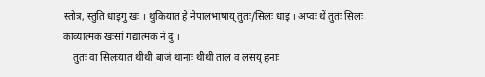स्तोत्र, स्तुति धाइगु खः । थुकियात हे नेपालभाषाय्‌ तुतः/सिलः धाइ । अप्वः थें तुतः सिलः काव्यात्मक खःसां गद्यात्मक नं दु ।
    तुतः वा सिलःयात थीथी बाजं थानाः थीथी ताल व लसय्‌ हनाः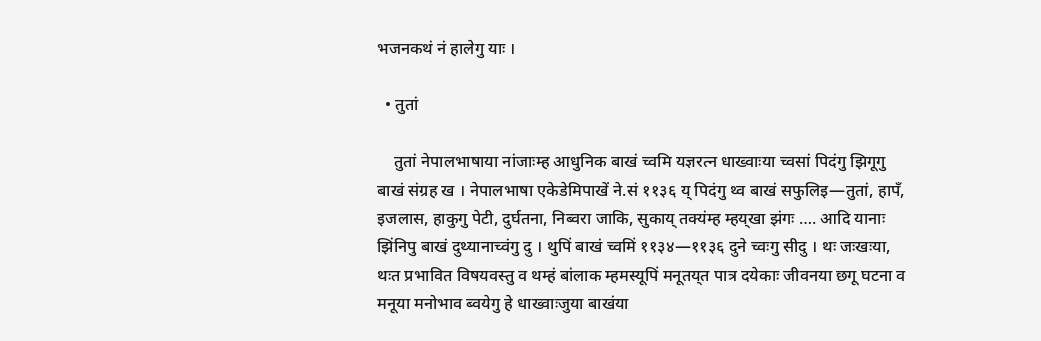भजनकथं नं हालेगु याः ।

  • तुतां

    तुतां नेपालभाषाया नांजाःम्ह आधुनिक बाखं च्वमि यज्ञरत्न धाख्वाःया च्वसां पिदंगु झिगूगु बाखं संग्रह ख । नेपालभाषा एकेडेमिपाखें ने.सं ११३६ य् पिदंगु थ्व बाखं सफुलिइ—तुतां, हापँ, इजलास, हाकुगु पेटी, दुर्घतना, निब्वरा जाकि, सुकाय् तक्यंम्ह म्हय्‌खा झंगः …. आदि यानाः झिंनिपु बाखं दुथ्यानाच्वंगु दु । थुपिं बाखं च्वमिं ११३४—११३६ दुने च्वःगु सीदु । थः जःखःया, थःत प्रभावित विषयवस्तु व थम्हं बांलाक म्हमस्यूपिं मनूतय्‌त पात्र दयेकाः जीवनया छगू घटना व मनूया मनोभाव ब्वयेगु हे धाख्वाःजुया बाखंया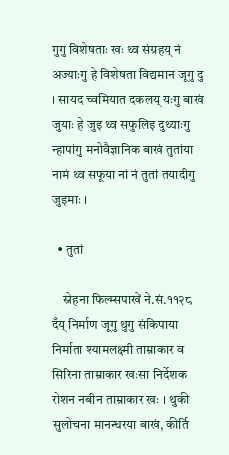गुगु विशेषताः खः थ्व संग्रहय् नं अज्याःगु हे विशेषता विद्यमान जूगु दु । सायद च्वमियात दकलय् यःगु बाखं जुयाः हे जुइ थ्व सफुलिइ दुथ्याःगु न्हापांगु मनोवैज्ञानिक बाखं तुतांया नामं थ्व सफूया नां नं तुतां तयादीगु जुइमाः ।

  • तुतां

    स्नेहना फिल्म्सपाखें ने.सं.११२८ दँय्‌ निर्माण जूगु थुगु संकिपाया निर्माता श्यामलक्ष्मी ताम्राकार व सिरिना ताम्राकार खःसा निर्देशक रोशन नबीन ताम्राकार खः । थुकी सुलोचना मानन्धरया बाखं, कीर्ति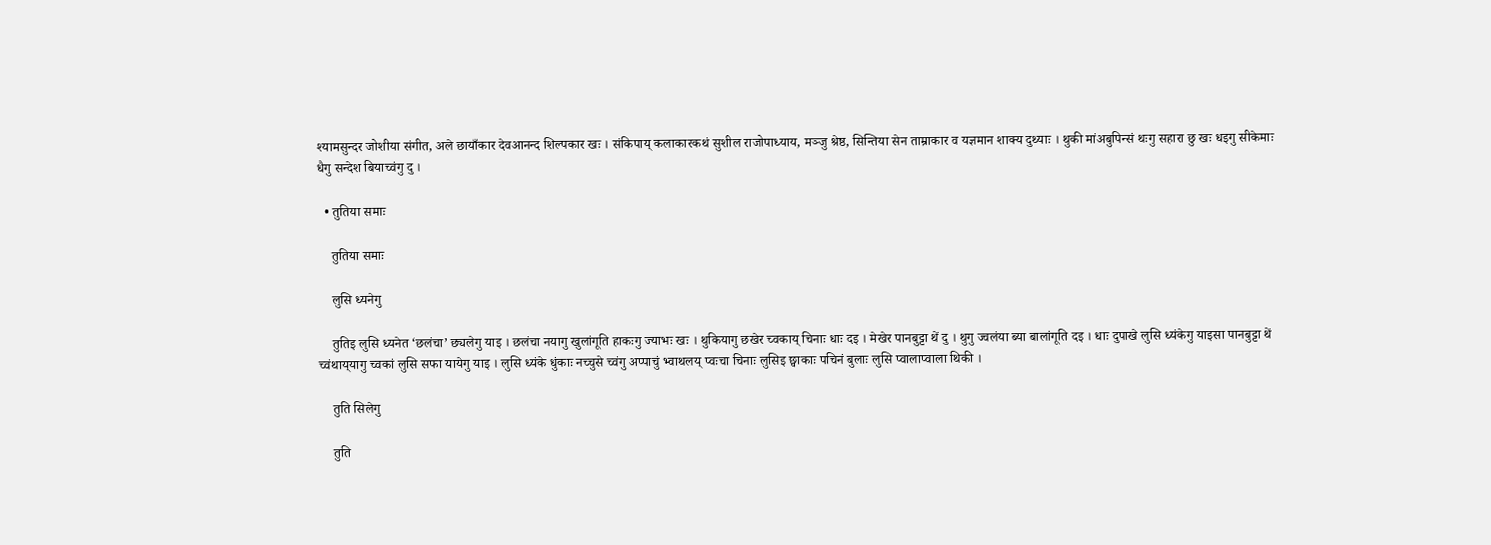श्यामसुन्दर जोशीया संगीत, अले छायाँकार देवआनन्द शिल्पकार खः । संकिपाय्‌ कलाकारकथं सुशील राजोपाध्याय, मञ्जु श्रेष्ठ, सिन्तिया सेन ताम्राकार व यज्ञमान शाक्य दुथ्याः । थुकी मांअबुपिन्सं थःगु सहारा छु खः धइगु सीकेमाः धैगु सन्देश बियाच्वंगु दु ।

  • तुतिया समाः

    तुतिया समाः

    लुसि ध्यनेगु

    तुतिइ लुसि ध्यनेत ‘छलंचा’ छ्यलेगु याइ । छलंचा नयागु खुलांगूति हाकःगु ज्याभः खः । थुकियागु छखेर च्वकाय्‌ चिनाः धाः दइ । मेखेर पानबुट्टा थें दु । थुगु ज्वलंया ब्या बालांगूति दइ । धाः दुपाखे लुसि ध्यंकेगु याइसा पानबुट्टा थें च्वंथाय्‌यागु च्वकां लुसि सफा यायेगु याइ । लुसि ध्यंके धुंकाः नच्चुसे च्वंगु अप्पाचुं भ्वाथलय्‌ प्वःचा चिनाः लुसिइ छ्वाकाः पचिनं बुलाः लुसि प्वालाप्वाला थिकी ।

    तुति सिलेगु

    तुति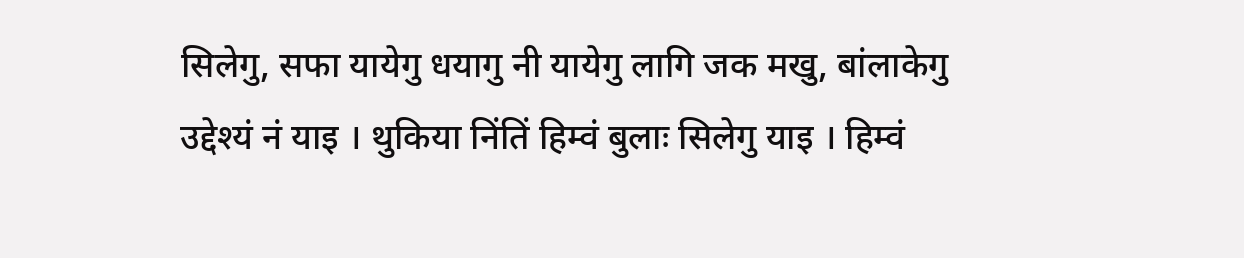सिलेगु, सफा यायेगु धयागु नी यायेगु लागि जक मखु, बांलाकेगु उद्देश्यं नं याइ । थुकिया निंतिं हिम्वं बुलाः सिलेगु याइ । हिम्वं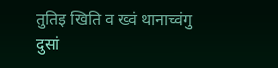तुतिइ खिति व ख्वं थानाच्वंगु दुसां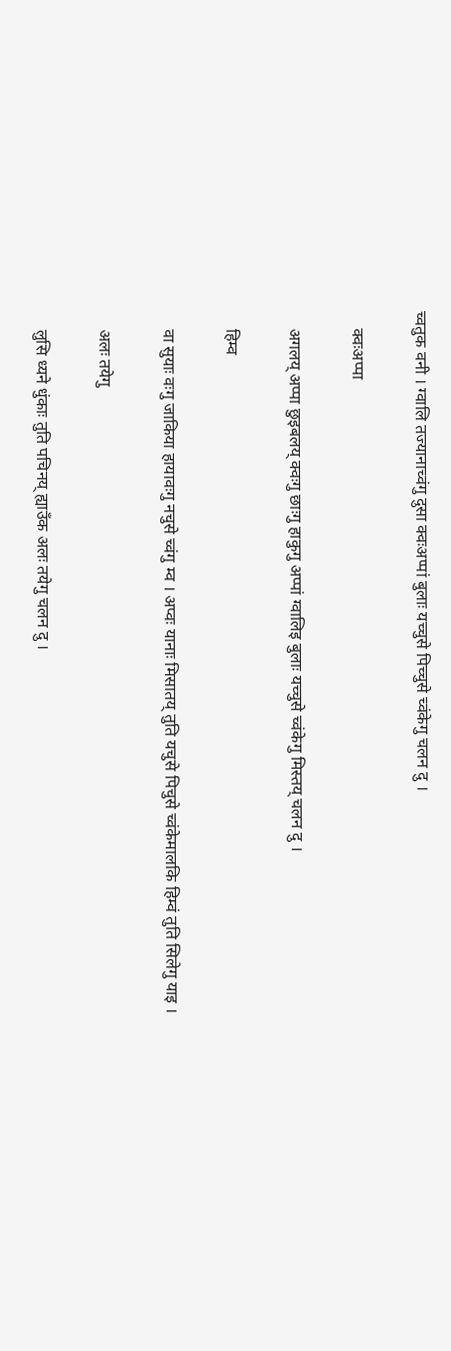च्वतुक वनी । ग्वालि तज्यानाच्वंगु दुसा क्वःअप्पां बुलाः यच्चुसे पिच्चुसे च्वंकेगु चलन दु ।

    क्वःअप्पा

    अगलय्‌ अप्पा छुइबलय्‌ क्वःगु छाःगु हाकुगु अप्पां ग्वालिइ बुलाः यच्चुसे च्वंकेगु मिस्तय्‌ चलन दु ।

    हिम्व

    वा सुयाः वःगु जाकिया हायावःगु नचुसे च्वंगु म्व । अप्वः यानाः मिसातय्‌ तुति यचुसे पिचुसे च्वंकेमालकि हिम्वं तुति सिलेगु याइ ।

    अलः तयेगु

    लुसि ध्यने धुंकाः तुति पचिनय्‌ ह्याउँक अलः तयेगु चलन दु ।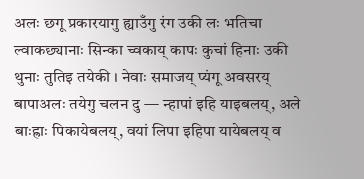अलः छगू प्रकारयागु ह्याउँगु रंग उकी लः भतिचा ल्वाकछ्यानाः सिन्का च्वकाय्‌ कापः कुचां हिनाः उकी थुनाः तुतिइ तयेकी । नेवाः समाजय्‌ प्यंगू अवसरय्‌ बापाअलः तयेगु चलन दु — न्हापां इहि याइबलय्‌, अले बाःह्राः पिकायेबलय्‌, वयां लिपा इहिपा यायेबलय्‌ व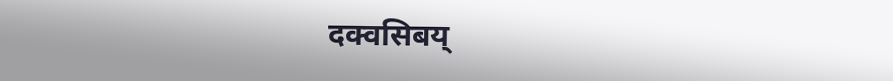दक्वसिबय्‌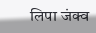लिपा जंक्व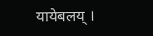यायेबलय्‌ ।